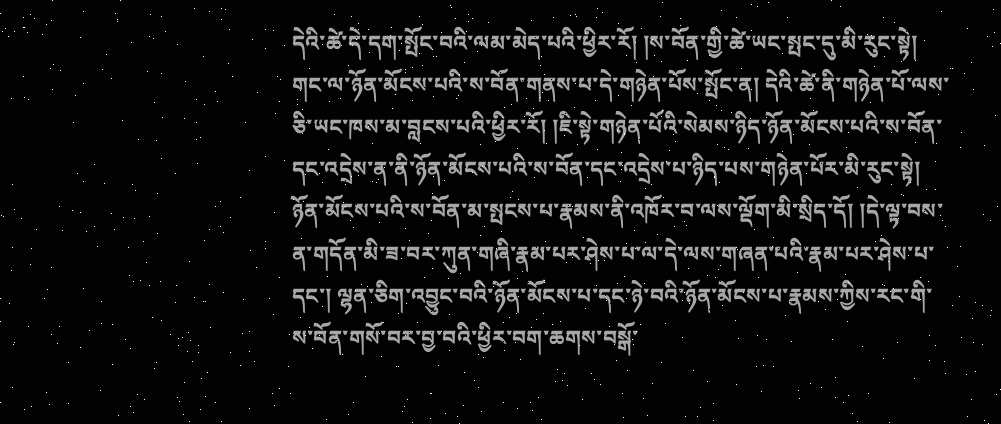དེའི་ཚེ་དེ་དག་སྤོང་བའི་ལམ་མེད་པའི་ཕྱིར་རོ། །ས་བོན་གྱི་ཚེ་ཡང་སྤང་དུ་མི་རུང་སྟེ། གང་ལ་ཉོན་མོངས་པའི་ས་བོན་གནས་པ་དེ་གཉེན་པོས་སྤོང་ན། དེའི་ཚེ་ནི་གཉེན་པོ་ལས་ཅི་ཡང་ཁས་མ་བླངས་པའི་ཕྱིར་རོ། །ཇི་སྟེ་གཉེན་པོའི་སེམས་ཉིད་ཉོན་མོངས་པའི་ས་བོན་དང་འདྲེས་ན་ནི་ཉོན་མོངས་པའི་ས་བོན་དང་འདྲེས་པ་ཉིད་པས་གཉེན་པོར་མི་རུང་སྟེ། ཉོན་མོངས་པའི་ས་བོན་མ་སྤངས་པ་རྣམས་ནི་འཁོར་བ་ལས་ལྡོག་མི་སྲིད་དོ། །དེ་ལྟ་བས་ན་གདོན་མི་ཟ་བར་ཀུན་གཞི་རྣམ་པར་ཤེས་པ་ལ་དེ་ལས་གཞན་པའི་རྣམ་པར་ཤེས་པ་དང་། ལྷན་ཅིག་འབྱུང་བའི་ཉོན་མོངས་པ་དང་ཉེ་བའི་ཉོན་མོངས་པ་རྣམས་ཀྱིས་རང་གི་ས་བོན་གསོ་བར་བྱ་བའི་ཕྱིར་བག་ཆགས་བསྒོ་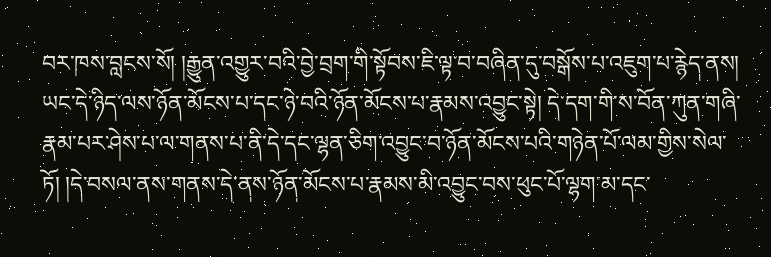བར་ཁས་བླངས་སོ། །རྒྱུན་འགྱུར་བའི་བྱེ་བྲག་གི་སྟོབས་ཇི་ལྟ་བ་བཞིན་དུ་བསྒོས་པ་འཇུག་པ་རྙེད་ནས། ཡང་དེ་ཉིད་ལས་ཉོན་མོངས་པ་དང་ཉེ་བའི་ཉོན་མོངས་པ་རྣམས་འབྱུང་སྟེ། དེ་དག་གི་ས་བོན་ཀུན་གཞི་རྣམ་པར་ཤེས་པ་ལ་གནས་པ་ནི་དེ་དང་ལྷན་ཅིག་འབྱུང་བ་ཉོན་མོངས་པའི་གཉེན་པོ་ལམ་གྱིས་སེལ་ཏོ། །དེ་བསལ་ནས་གནས་དེ་ནས་ཉོན་མོངས་པ་རྣམས་མི་འབྱུང་བས་ཕུང་པོ་ལྷག་མ་དང་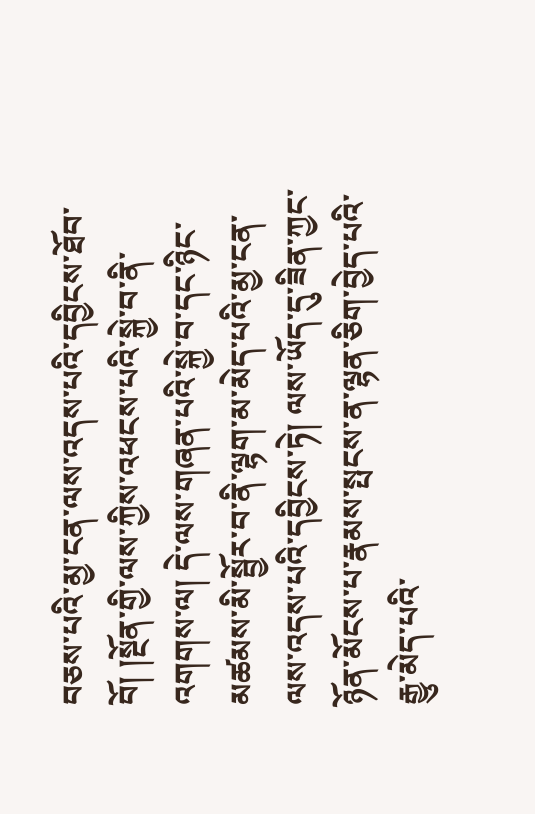བཅས་པའི་མྱ་ངན་ལས་འདས་པའི་དབྱིངས་ཐོབ་བོ། །སྔོན་གྱི་ལས་ཀྱིས་འཕངས་པའི་སྐྱེ་བ་ནི་འགགས་ལ། དེ་ལས་གཞན་པའི་སྐྱེ་བ་དང་ཉིང་མཚམས་མི་སྦྱོར་བ་ནི་ལྷག་མ་མེད་པའི་མྱ་ངན་ལས་འདས་པའི་དབྱིངས་ཏེ། ལས་ཡོད་དུ་ཟིན་ཀྱང་ཉོན་མོངས་པ་རྣམས་སྤངས་ན་ལྷན་ཅིག་བྱེད་པའི་རྒྱུ་མེད་པའི་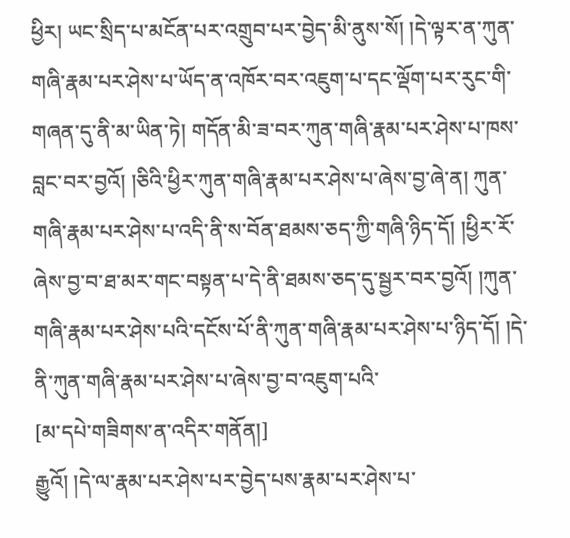ཕྱིར། ཡང་སྲིད་པ་མངོན་པར་འགྲུབ་པར་བྱེད་མི་ནུས་སོ། །དེ་ལྟར་ན་ཀུན་གཞི་རྣམ་པར་ཤེས་པ་ཡོད་ན་འཁོར་བར་འཇུག་པ་དང་ལྡོག་པར་རུང་གི་གཞན་དུ་ནི་མ་ཡིན་ཏེ། གདོན་མི་ཟ་བར་ཀུན་གཞི་རྣམ་པར་ཤེས་པ་ཁས་བླང་བར་བྱའོ། །ཅིའི་ཕྱིར་ཀུན་གཞི་རྣམ་པར་ཤེས་པ་ཞེས་བྱ་ཞེ་ན། ཀུན་གཞི་རྣམ་པར་ཤེས་པ་འདི་ནི་ས་བོན་ཐམས་ཅད་ཀྱི་གཞི་ཉིད་དོ། །ཕྱིར་རོ་ཞེས་བྱ་བ་ཐ་མར་གང་བསྟན་པ་དེ་ནི་ཐམས་ཅད་དུ་སྦྱར་བར་བྱའོ། །ཀུན་གཞི་རྣམ་པར་ཤེས་པའི་དངོས་པོ་ནི་ཀུན་གཞི་རྣམ་པར་ཤེས་པ་ཉིད་དོ། །དེ་ནི་ཀུན་གཞི་རྣམ་པར་ཤེས་པ་ཞེས་བྱ་བ་འཇུག་པའི་
[མ་དཔེ་གཟིགས་ན་འདིར་གནོན།]
རྒྱུའོ། །དེ་ལ་རྣམ་པར་ཤེས་པར་བྱེད་པས་རྣམ་པར་ཤེས་པ་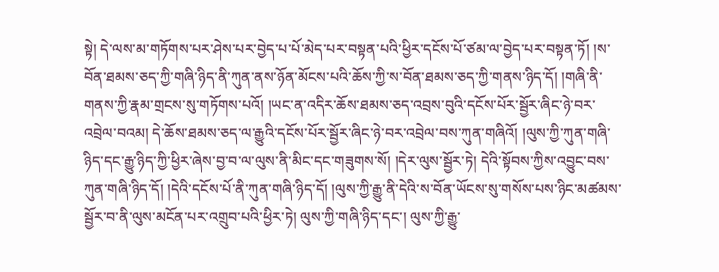སྟེ། དེ་ལས་མ་གཏོགས་པར་ཤེས་པར་བྱེད་པ་པོ་མེད་པར་བསྟན་པའི་ཕྱིར་དངོས་པོ་ཙམ་ལ་བྱེད་པར་བསྟན་ཏོ། །ས་བོན་ཐམས་ཅད་ཀྱི་གཞི་ཉིད་ནི་ཀུན་ནས་ཉོན་མོངས་པའི་ཆོས་ཀྱི་ས་བོན་ཐམས་ཅད་ཀྱི་གནས་ཉིད་དོ། །གཞི་ནི་གནས་ཀྱི་རྣམ་གྲངས་སུ་གཏོགས་པའོ། །ཡང་ན་འདིར་ཆོས་ཐམས་ཅད་འབྲས་བུའི་དངོས་པོར་སྦྱོར་ཞིང་ཉེ་བར་འབྲེལ་བའམ། དེ་ཆོས་ཐམས་ཅད་ལ་རྒྱུའི་དངོས་པོར་སྦྱོར་ཞིང་ཉེ་བར་འབྲེལ་བས་ཀུན་གཞིའོ། །ལུས་ཀྱི་ཀུན་གཞི་ཉིད་དང་རྒྱུ་ཉིད་ཀྱི་ཕྱིར་ཞེས་བྱ་བ་ལ་ལུས་ནི་མིང་དང་གཟུགས་སོ། །དེར་ལུས་སྦྱོར་ཏེ། དེའི་སྟོབས་ཀྱིས་འབྱུང་བས་ཀུན་གཞི་ཉིད་དོ། །དེའི་དངོས་པོ་ནི་ཀུན་གཞི་ཉིད་དོ། །ལུས་ཀྱི་རྒྱུ་ནི་དེའི་ས་བོན་ཡོངས་སུ་གསོས་པས་ཉིང་མཚམས་སྦྱོར་བ་ནི་ལུས་མངོན་པར་འགྲུབ་པའི་ཕྱིར་ཏེ། ལུས་ཀྱི་གཞི་ཉིད་དང་། ལུས་ཀྱི་རྒྱུ་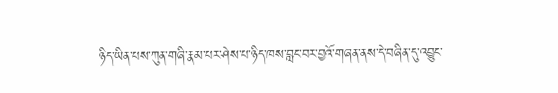ཉིད་ཡིན་པས་ཀུན་གཞི་རྣམ་པར་ཤེས་པ་ཉིད་ཁས་བླང་བར་བྱའོ་གཞན་ནས་དེ་བཞིན་དུ་འབྱུང་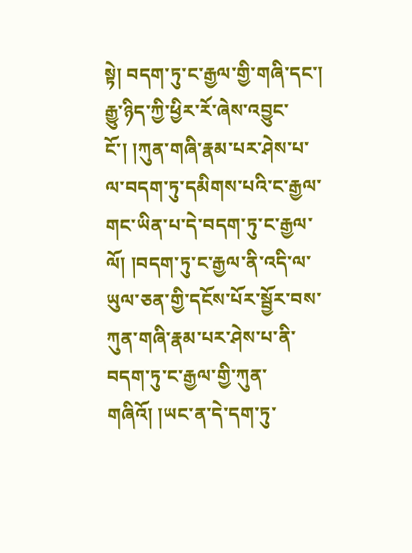སྟེ། བདག་ཏུ་ང་རྒྱལ་གྱི་གཞི་དང་། རྒྱུ་ཉིད་ཀྱི་ཕྱིར་རོ་ཞེས་འབྱུང་ངོ་། །ཀུན་གཞི་རྣམ་པར་ཤེས་པ་ལ་བདག་ཏུ་དམིགས་པའི་ང་རྒྱལ་གང་ཡིན་པ་དེ་བདག་ཏུ་ང་རྒྱལ་ལོ། །བདག་ཏུ་ང་རྒྱལ་ནི་འདི་ལ་ཡུལ་ཅན་གྱི་དངོས་པོར་སྦྱོར་བས་ཀུན་གཞི་རྣམ་པར་ཤེས་པ་ནི་བདག་ཏུ་ང་རྒྱལ་གྱི་ཀུན་གཞིའོ། །ཡང་ན་དེ་དག་ཏུ་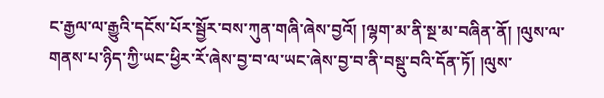ང་རྒྱལ་ལ་རྒྱུའི་དངོས་པོར་སྦྱོར་བས་ཀུན་གཞི་ཞེས་བྱའོ། །ལྷག་མ་ནི་སྔ་མ་བཞིན་ནོ། །ལུས་ལ་གནས་པ་ཉིད་ཀྱི་ཡང་ཕྱིར་རོ་ཞེས་བྱ་བ་ལ་ཡང་ཞེས་བྱ་བ་ནི་བསྡུ་བའི་དོན་ཏོ། །ལུས་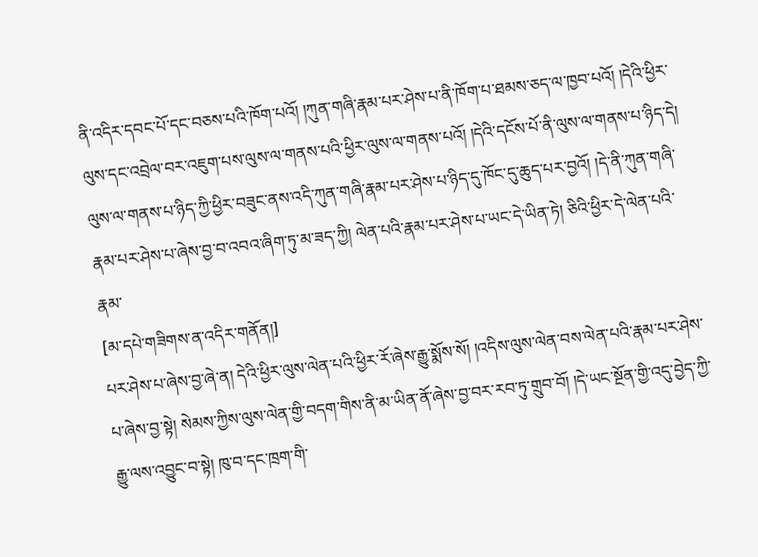ནི་འདིར་དབང་པོ་དང་བཅས་པའི་ཁོག་པའོ། །ཀུན་གཞི་རྣམ་པར་ཤེས་པ་ནི་ཁོག་པ་ཐམས་ཅད་ལ་ཁྱབ་པའོ། །དེའི་ཕྱིར་ལུས་དང་འབྲེལ་བར་འཇུག་པས་ལུས་ལ་གནས་པའི་ཕྱིར་ལུས་ལ་གནས་པའོ། །དེའི་དངོས་པོ་ནི་ལུས་ལ་གནས་པ་ཉིད་དེ། ལུས་ལ་གནས་པ་ཉིད་ཀྱི་ཕྱིར་བཟུང་ནས་འདི་ཀུན་གཞི་རྣམ་པར་ཤེས་པ་ཉིད་དུ་ཁོང་དུ་ཆུད་པར་བྱའོ། །དེ་ནི་ཀུན་གཞི་རྣམ་པར་ཤེས་པ་ཞེས་བྱ་བ་འབའ་ཞིག་ཏུ་མ་ཟད་ཀྱི། ལེན་པའི་རྣམ་པར་ཤེས་པ་ཡང་དེ་ཡིན་ཏེ། ཅིའི་ཕྱིར་དེ་ལེན་པའི་རྣམ་
[མ་དཔེ་གཟིགས་ན་འདིར་གནོན།]
པར་ཤེས་པ་ཞེས་བྱ་ཞེ་ན། དེའི་ཕྱིར་ལུས་ལེན་པའི་ཕྱིར་རོ་ཞེས་རྒྱུ་སྨོས་སོ། །འདིས་ལུས་ལེན་བས་ལེན་པའི་རྣམ་པར་ཤེས་པ་ཞེས་བྱ་སྟེ། སེམས་ཀྱིས་ལུས་ལེན་གྱི་བདག་གིས་ནི་མ་ཡིན་ནོ་ཞེས་བྱ་བར་རབ་ཏུ་གྲུབ་བོ། །དེ་ཡང་སྔོན་གྱི་འདུ་བྱེད་ཀྱི་རྒྱུ་ལས་འབྱུང་བ་སྟེ། ཁུ་བ་དང་ཁྲག་གི་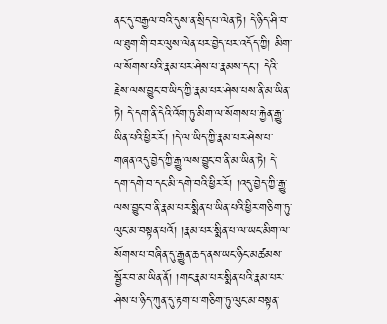ནང་དུ་བརྒྱལ་བའི་དུས་ན་སྲིད་པ་ལེན་ཏེ། དེ་ཉིད་ཤི་བ་ལ་ཐུག་གི་བར་ལུས་ལེན་པར་བྱེད་པར་འདོད་ཀྱི། མིག་ལ་སོགས་པའི་རྣམ་པར་ཤེས་པ་རྣམས་དང་། དེའི་རྗེས་ལས་བྱུང་བ་ཡིད་ཀྱི་རྣམ་པར་ཤེས་པས་ནི་མ་ཡིན་ཏེ། དེ་དག་ནི་དེའི་འོག་ཏུ་མིག་ལ་སོགས་པ་རྐྱེན་རྒྱུ་ཡིན་པའི་ཕྱིར་རོ། །དེ་ལ་ཡིད་ཀྱི་རྣམ་པར་ཤེས་པ་གཞན་འདུ་བྱེད་ཀྱི་རྒྱུ་ལས་བྱུང་བ་ནི་མ་ཡིན་ཏེ། དེ་དག་དགེ་བ་དང་མི་དགེ་བའི་ཕྱིར་རོ། །འདུ་བྱེད་ཀྱི་རྒྱུ་ལས་བྱུང་བ་ནི་རྣམ་པར་སྨིན་པ་ཡིན་པའི་ཕྱིར་གཅིག་ཏུ་ལུང་མ་བསྟན་པའོ། །རྣམ་པར་སྨིན་པ་ལ་ཡང་མིག་ལ་སོགས་པ་བཞིན་དུ་རྒྱུན་ཆད་ནས་ཡང་ཉིང་མཚམས་སྦྱོར་བ་མ་ཡིན་ནོ། །གང་རྣམ་པར་སྨིན་པའི་རྣམ་པར་ཤེས་པ་ཉིད་ཀུན་དུ་རྟག་པ་གཅིག་ཏུ་ལུང་མ་བསྟན་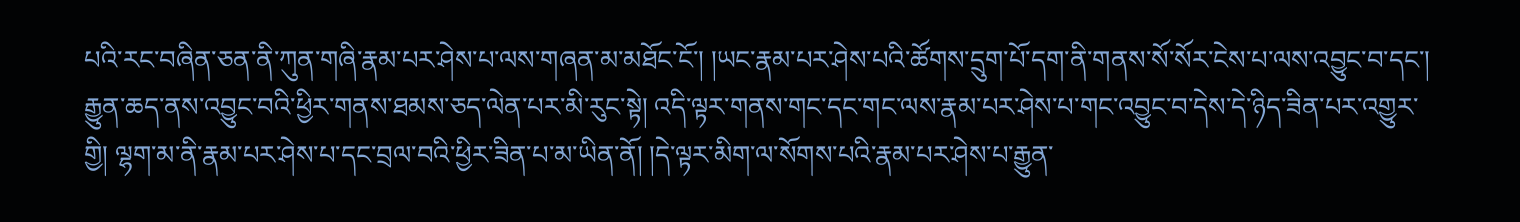པའི་རང་བཞིན་ཅན་ནི་ཀུན་གཞི་རྣམ་པར་ཤེས་པ་ལས་གཞན་མ་མཐོང་ངོ་། །ཡང་རྣམ་པར་ཤེས་པའི་ཚོགས་དྲུག་པོ་དག་ནི་གནས་སོ་སོར་ངེས་པ་ལས་འབྱུང་བ་དང་། རྒྱུན་ཆད་ནས་འབྱུང་བའི་ཕྱིར་གནས་ཐམས་ཅད་ལེན་པར་མི་རུང་སྟེ། འདི་ལྟར་གནས་གང་དང་གང་ལས་རྣམ་པར་ཤེས་པ་གང་འབྱུང་བ་དེས་དེ་ཉིད་ཟིན་པར་འགྱུར་གྱི། ལྷག་མ་ནི་རྣམ་པར་ཤེས་པ་དང་བྲལ་བའི་ཕྱིར་ཟིན་པ་མ་ཡིན་ནོ། །དེ་ལྟར་མིག་ལ་སོགས་པའི་རྣམ་པར་ཤེས་པ་རྒྱུན་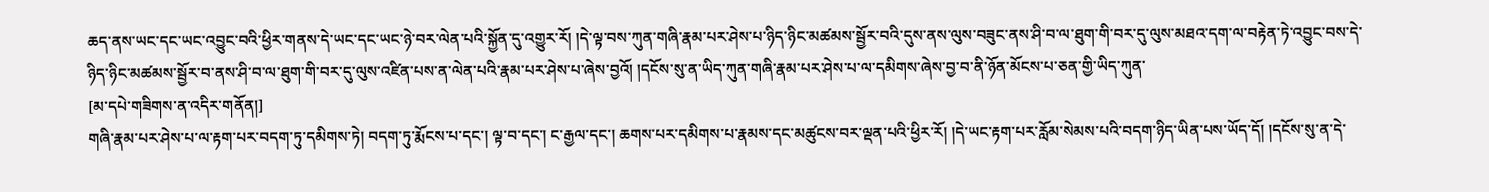ཆད་ནས་ཡང་དང་ཡང་འབྱུང་བའི་ཕྱིར་གནས་དེ་ཡང་དང་ཡང་ཉེ་བར་ལེན་པའི་སྐྱོན་དུ་འགྱུར་རོ། །དེ་ལྟ་བས་ཀུན་གཞི་རྣམ་པར་ཤེས་པ་ཉིད་ཉིང་མཚམས་སྦྱོར་བའི་དུས་ནས་ལུས་བཟུང་ནས་ཤི་བ་ལ་ཐུག་གི་བར་དུ་ལུས་མཐའ་དག་ལ་བརྟེན་ཏེ་འབྱུང་བས་དེ་ཉིད་ཉིང་མཚམས་སྦྱོར་བ་ནས་ཤི་བ་ལ་ཐུག་གི་བར་དུ་ལུས་འཛིན་པས་ན་ལེན་པའི་རྣམ་པར་ཤེས་པ་ཞེས་བྱའོ། །དངོས་སུ་ན་ཡིད་ཀུན་གཞི་རྣམ་པར་ཤེས་པ་ལ་དམིགས་ཞེས་བྱ་བ་ནི་ཉོན་མོངས་པ་ཅན་གྱི་ཡིད་ཀུན་
[མ་དཔེ་གཟིགས་ན་འདིར་གནོན།]
གཞི་རྣམ་པར་ཤེས་པ་ལ་རྟག་པར་བདག་ཏུ་དམིགས་ཏེ། བདག་ཏུ་རྨོངས་པ་དང་། ལྟ་བ་དང་། ང་རྒྱལ་དང་། ཆགས་པར་དམིགས་པ་རྣམས་དང་མཚུངས་བར་ལྡན་པའི་ཕྱིར་རོ། །དེ་ཡང་རྟག་པར་རློམ་སེམས་པའི་བདག་ཉིད་ཡིན་པས་ཡོད་དོ། །དངོས་སུ་ན་དེ་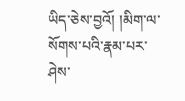ཡིད་ཅེས་བྱའོ། །མིག་ལ་སོགས་པའི་རྣམ་པར་ཤེས་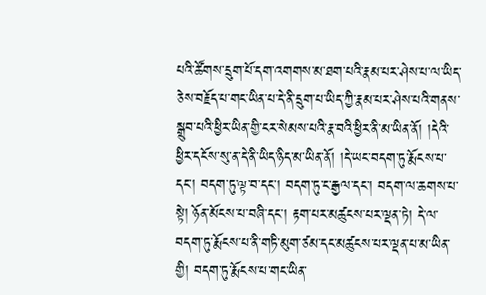པའི་ཚོགས་དྲུག་པོ་དག་འགགས་མ་ཐག་པའི་རྣམ་པར་ཤེས་པ་ལ་ཡིད་ཅེས་བརྗོད་པ་གང་ཡིན་པ་དེ་ནི་དྲུག་པ་ཡིད་ཀྱི་རྣམ་པར་ཤེས་པའི་གནས་སྒྲུབ་པའི་ཕྱིར་ཡིན་གྱི་ངར་སེམས་པའི་རྣ་བའི་ཕྱིར་ནི་མ་ཡིན་ནོ། །དེའི་ཕྱིར་དངོས་སུ་ན་དེ་ནི་ཡིད་ཉིད་མ་ཡིན་ནོ། །དེ་ཡང་བདག་ཏུ་རྨོངས་པ་དང་། བདག་ཏུ་ལྟ་བ་དང་། བདག་ཏུ་ང་རྒྱལ་དང་། བདག་ལ་ཆགས་པ་སྟེ། ཉོན་མོངས་པ་བཞི་དང་། རྟག་པར་མཚུངས་པར་ལྡན་ཏེ། དེ་ལ་བདག་ཏུ་རྨོངས་པ་ནི་གཏི་མུག་ཙམ་དང་མཚུངས་པར་ལྡན་པ་མ་ཡིན་གྱི། བདག་ཏུ་རྨོངས་པ་གང་ཡིན་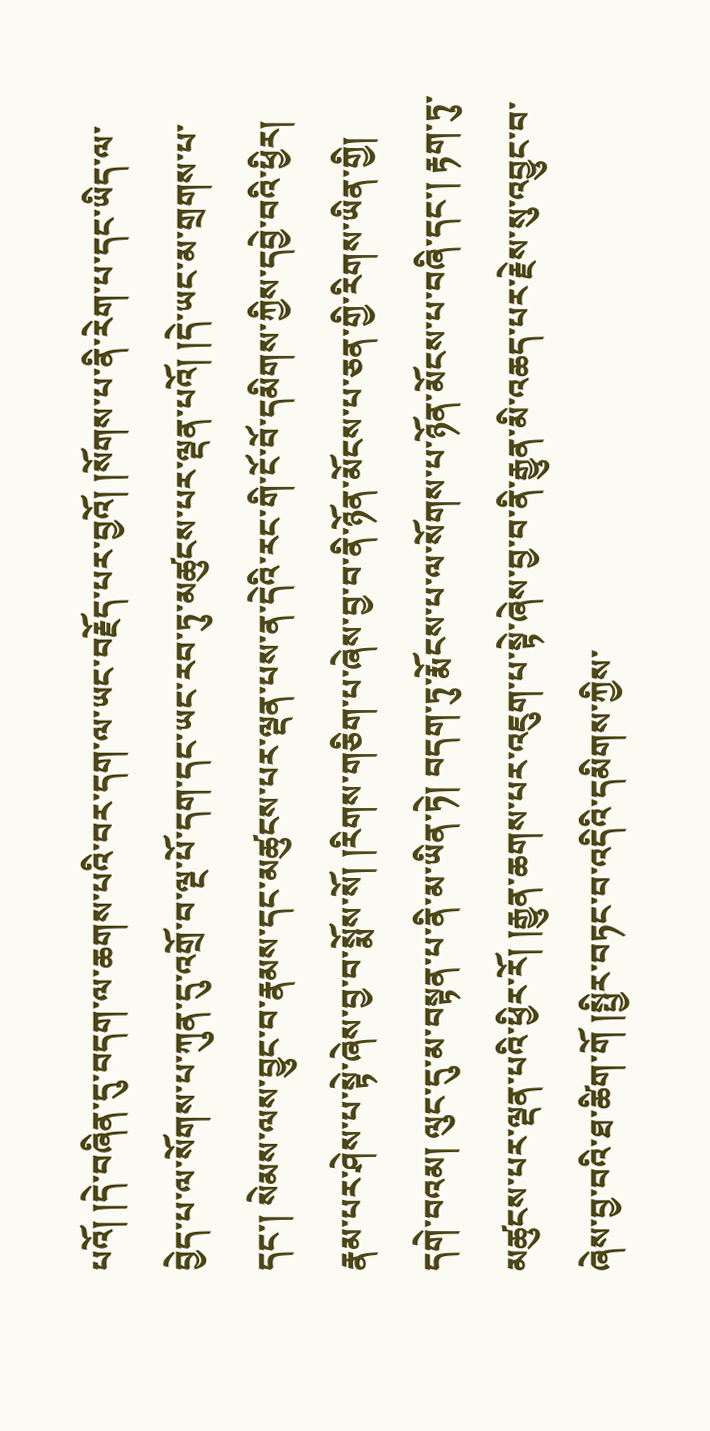པའོ། །དེ་བཞིན་དུ་བདག་ལ་ཆགས་པའི་བར་དག་ལ་ཡང་བརྗོད་པར་བྱའོ། །སོགས་པ་ནི་རེག་པ་དང་ཡིད་ལ་བྱེད་པ་ལ་སོགས་པ་ཀུན་དུ་འགྲོ་བ་ལྔ་པོ་དག་དང་ཡང་རབ་ཏུ་མཚུངས་པར་ལྡན་པའོ། །དེ་ཡང་མ་གྲགས་པ་དང་། སེམས་ལས་བྱུང་བ་རྣམས་དང་མཚུངས་པར་ལྡན་པས་ན་དེའི་རང་གི་ངོ་བོ་དམིགས་ཀྱིས་དབྱེ་བའི་ཕྱིར། རྣམ་པར་ཤེས་པ་སྟེ་ཞེས་བྱ་བ་སྨོས་སོ། །རིགས་གཅིག་པ་ཞེས་བྱ་བ་ནི་ཉོན་མོངས་པ་ཅན་གྱི་རིགས་ཡིན་གྱི། དགེ་བའམ། ལུང་དུ་མ་བསྟན་པ་ནི་མ་ཡིན་ཏེ། བདག་ཏུ་རྨོངས་པ་ལ་སོགས་པ་ཉོན་མོངས་པ་བཞི་དང་། རྟག་ཏུ་མཚུངས་པར་ལྡན་པའི་ཕྱིར་རོ། །རྒྱུན་ཆགས་པར་འཇུག་པ་སྟེ་ཞེས་བྱ་བ་ནི་རྒྱུན་མི་འཆད་པར་རྗེས་སུ་འབྱུང་བ་ཞེས་བྱ་བའི་ཐ་ཚིག་གོ །སྤྱིར་བཏང་བ་འདིའི་དམིགས་ཀྱིས་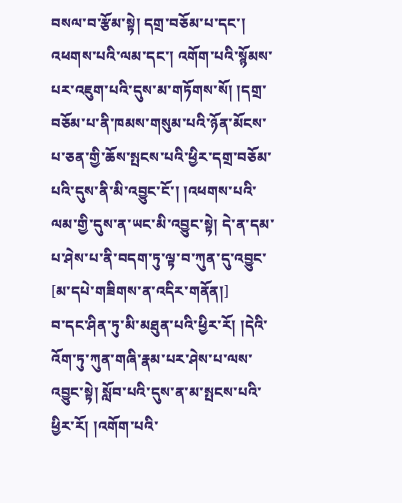བསལ་བ་རྩོམ་སྟེ། དགྲ་བཅོམ་པ་དང་། འཕགས་པའི་ལམ་དང་། འགོག་པའི་སྙོམས་པར་འཇུག་པའི་དུས་མ་གཏོགས་སོ། །དགྲ་བཅོམ་པ་ནི་ཁམས་གསུམ་པའི་ཉོན་མོངས་པ་ཅན་གྱི་ཆོས་སྤངས་པའི་ཕྱིར་དགྲ་བཅོམ་པའི་དུས་ནི་མི་འབྱུང་ངོ་། །འཕགས་པའི་ལམ་གྱི་དུས་ན་ཡང་མི་འབྱུང་སྟེ། དེ་ན་དམ་པ་ཤེས་པ་ནི་བདག་ཏུ་ལྟ་བ་ཀུན་དུ་འབྱུང་
[མ་དཔེ་གཟིགས་ན་འདིར་གནོན།]
བ་དང་ཤིན་ཏུ་མི་མཐུན་པའི་ཕྱིར་རོ། །དེའི་འོག་ཏུ་ཀུན་གཞི་རྣམ་པར་ཤེས་པ་ལས་འབྱུང་སྟེ། སློབ་པའི་དུས་ན་མ་སྤངས་པའི་ཕྱིར་རོ། །འགོག་པའི་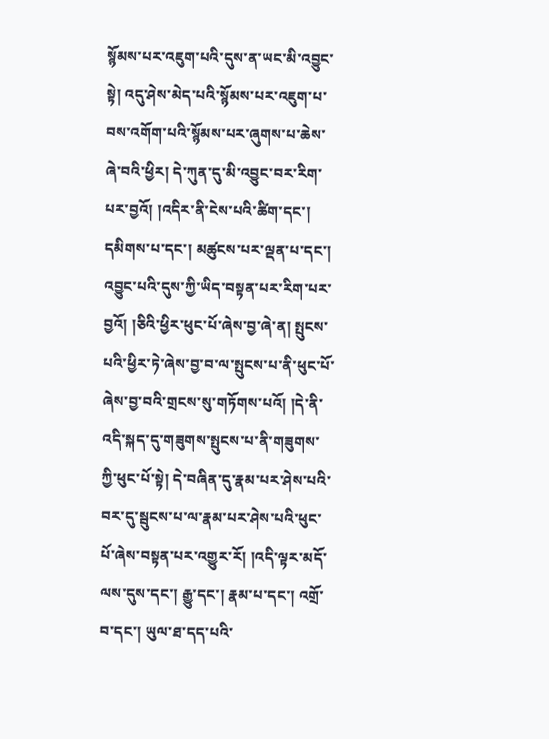སྙོམས་པར་འཇུག་པའི་དུས་ན་ཡང་མི་འབྱུང་སྟེ། འདུ་ཤེས་མེད་པའི་སྙོམས་པར་འཇུག་པ་བས་འགོག་པའི་སྙོམས་པར་ཞུགས་པ་ཆེས་ཞེ་བའི་ཕྱིར། དེ་ཀུན་དུ་མི་འབྱུང་བར་རིག་པར་བྱའོ། །འདིར་ནི་ངེས་པའི་ཚིག་དང་། དམིགས་པ་དང་། མཚུངས་པར་ལྡན་པ་དང་། འབྱུང་པའི་དུས་ཀྱི་ཡིད་བསྟན་པར་རིག་པར་བྱའོ། །ཅིའི་ཕྱིར་ཕུང་པོ་ཞེས་བྱ་ཞེ་ན། སྤུངས་པའི་ཕྱིར་ཏེ་ཞེས་བྱ་བ་ལ་སྤུངས་པ་ནི་ཕུང་པོ་ཞེས་བྱ་བའི་གྲངས་སུ་གཏོགས་པའོ། །དེ་ནི་འདི་སྐད་དུ་གཟུགས་སྤུངས་པ་ནི་གཟུགས་ཀྱི་ཕུང་པོ་སྟེ། དེ་བཞིན་དུ་རྣམ་པར་ཤེས་པའི་བར་དུ་སྦུངས་པ་ལ་རྣམ་པར་ཤེས་པའི་ཕུང་པོ་ཞེས་བསྟན་པར་འགྱུར་རོ། །འདི་ལྟར་མདོ་ལས་དུས་དང་། རྒྱུ་དང་། རྣམ་པ་དང་། འགྲོ་བ་དང་། ཡུལ་ཐ་དད་པའི་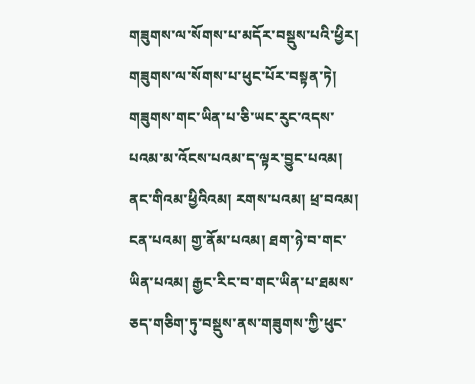གཟུགས་ལ་སོགས་པ་མདོར་བསྡུས་པའི་ཕྱིར། གཟུགས་ལ་སོགས་པ་ཕུང་པོར་བསྟན་ཏེ། གཟུགས་གང་ཡིན་པ་ཅི་ཡང་རུང་འདས་པའམ་མ་འོངས་པའམ་ད་ལྟར་བྱུང་པའམ། ནང་གིའམ་ཕྱིའིའམ། རགས་པའམ། ཕྲ་བའམ། ངན་པའམ། གྱ་ནོམ་པའམ། ཐག་ཉེ་བ་གང་ཡིན་པའམ། རྒྱང་རིང་བ་གང་ཡིན་པ་ཐམས་ཅད་གཅིག་ཏུ་བསྡུས་ནས་གཟུགས་ཀྱི་ཕུང་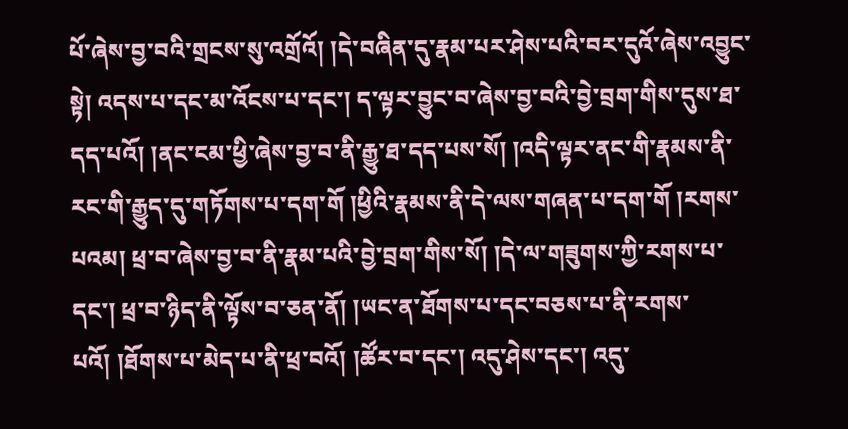པོ་ཞེས་བྱ་བའི་གྲངས་སུ་འགྲོའོ། །དེ་བཞིན་དུ་རྣམ་པར་ཤེས་པའི་བར་དུའོ་ཞེས་འབྱུང་སྟེ། འདས་པ་དང་མ་འོངས་པ་དང་། ད་ལྟར་བྱུང་བ་ཞེས་བྱ་བའི་བྱེ་བྲག་གིས་དུས་ཐ་དད་པའོ། །ནང་ངམ་ཕྱི་ཞེས་བྱ་བ་ནི་རྒྱུ་ཐ་དད་པས་སོ། །འདི་ལྟར་ནང་གི་རྣམས་ནི་རང་གི་རྒྱུད་དུ་གཏོགས་པ་དག་གོ །ཕྱིའི་རྣམས་ནི་དེ་ལས་གཞན་པ་དག་གོ །རགས་པའམ། ཕྲ་བ་ཞེས་བྱ་བ་ནི་རྣམ་པའི་བྱེ་བྲག་གིས་སོ། །དེ་ལ་གཟུགས་ཀྱི་རགས་པ་དང་། ཕྲ་བ་ཉིད་ནི་ལྟོས་བ་ཅན་ནོ། །ཡང་ན་ཐོགས་པ་དང་བཅས་པ་ནི་རགས་པའོ། །ཐོགས་པ་མེད་པ་ནི་ཕྲ་བའོ། །ཚོར་བ་དང་། འདུ་ཤེས་དང་། འདུ་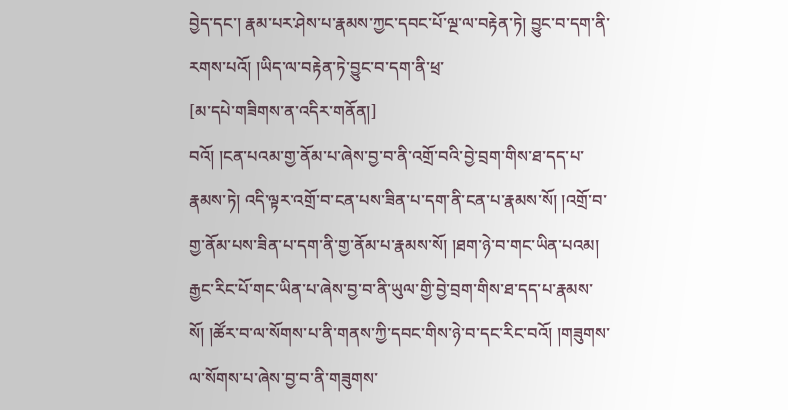བྱེད་དང་། རྣམ་པར་ཤེས་པ་རྣམས་ཀྱང་དབང་པོ་ལྔ་ལ་བརྟེན་ཏེ། བྱུང་བ་དག་ནི་རགས་པའོ། །ཡིད་ལ་བརྟེན་ཏེ་བྱུང་བ་དག་ནི་ཕྲ་
[མ་དཔེ་གཟིགས་ན་འདིར་གནོན།]
བའོ། །ངན་པའམ་གྱ་ནོམ་པ་ཞེས་བྱ་བ་ནི་འགྲོ་བའི་བྱེ་བྲག་གིས་ཐ་དད་པ་རྣམས་ཏེ། འདི་ལྟར་འགྲོ་བ་ངན་པས་ཟིན་པ་དག་ནི་ངན་པ་རྣམས་སོ། །འགྲོ་བ་གྱ་ནོམ་པས་ཟིན་པ་དག་ནི་གྱ་ནོམ་པ་རྣམས་སོ། །ཐག་ཉེ་བ་གང་ཡིན་པའམ། རྒྱང་རིང་པོ་གང་ཡིན་པ་ཞེས་བྱ་བ་ནི་ཡུལ་གྱི་བྱེ་བྲག་གིས་ཐ་དད་པ་རྣམས་སོ། །ཚོར་བ་ལ་སོགས་པ་ནི་གནས་ཀྱི་དབང་གིས་ཉེ་བ་དང་རིང་བའོ། །གཟུགས་ལ་སོགས་པ་ཞེས་བྱ་བ་ནི་གཟུགས་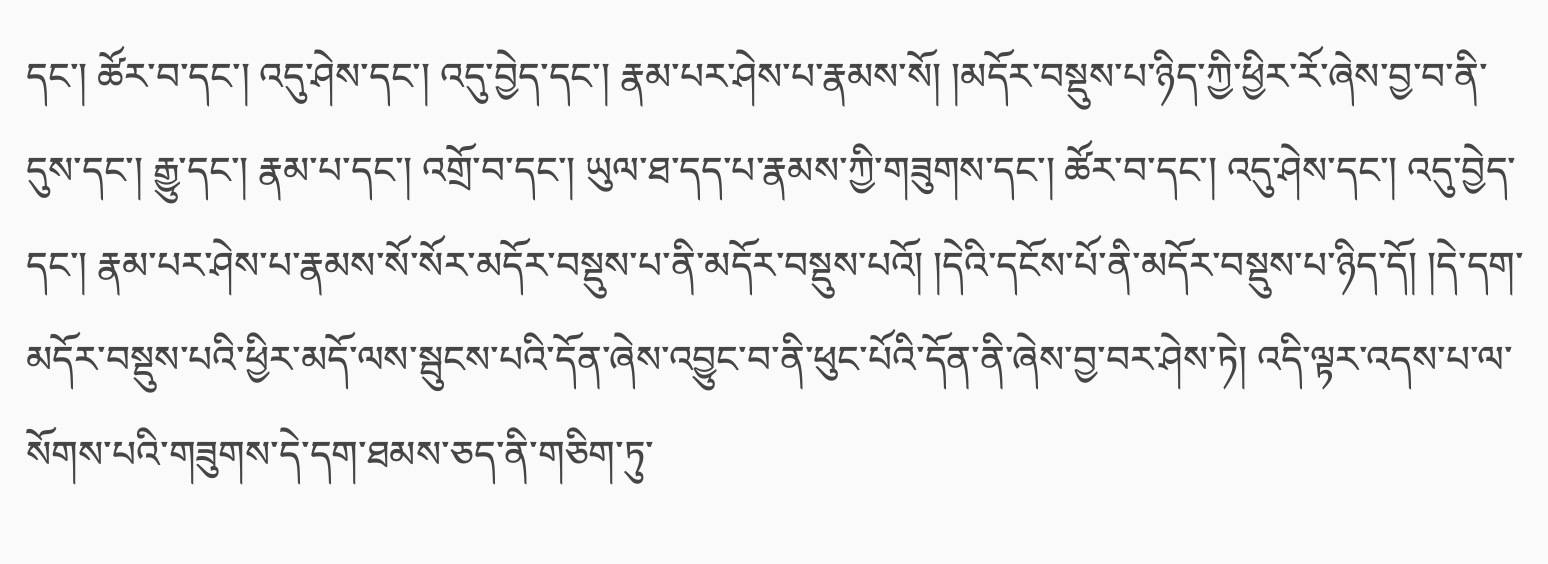དང་། ཚོར་བ་དང་། འདུ་ཤེས་དང་། འདུ་བྱེད་དང་། རྣམ་པར་ཤེས་པ་རྣམས་སོ། །མདོར་བསྡུས་པ་ཉིད་ཀྱི་ཕྱིར་རོ་ཞེས་བྱ་བ་ནི་དུས་དང་། རྒྱུ་དང་། རྣམ་པ་དང་། འགྲོ་བ་དང་། ཡུལ་ཐ་དད་པ་རྣམས་ཀྱི་གཟུགས་དང་། ཚོར་བ་དང་། འདུ་ཤེས་དང་། འདུ་བྱེད་དང་། རྣམ་པར་ཤེས་པ་རྣམས་སོ་སོར་མདོར་བསྡུས་པ་ནི་མདོར་བསྡུས་པའོ། །དེའི་དངོས་པོ་ནི་མདོར་བསྡུས་པ་ཉིད་དོ། །དེ་དག་མདོར་བསྡུས་པའི་ཕྱིར་མདོ་ལས་སྦུངས་པའི་དོན་ཞེས་འབྱུང་བ་ནི་ཕུང་པོའི་དོན་ནི་ཞེས་བྱ་བར་ཤེས་ཏེ། འདི་ལྟར་འདས་པ་ལ་སོགས་པའི་གཟུགས་དེ་དག་ཐམས་ཅད་ནི་གཅིག་ཏུ་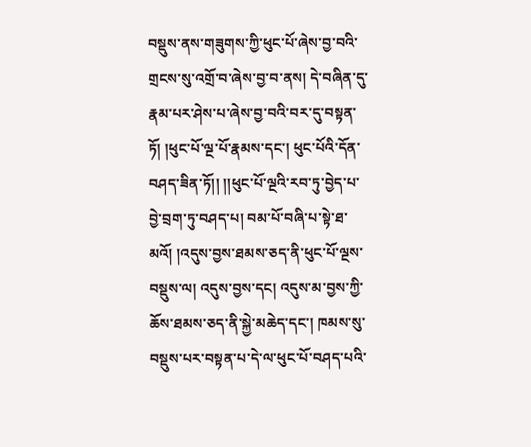བསྡུས་ནས་གཟུགས་ཀྱི་ཕུང་པོ་ཞེས་བྱ་བའི་གྲངས་སུ་འགྲོ་བ་ཞེས་བྱ་བ་ནས། དེ་བཞིན་དུ་རྣམ་པར་ཤེས་པ་ཞེས་བྱ་བའི་བར་དུ་བསྟན་ཏོ། །ཕུང་པོ་ལྔ་པོ་རྣམས་དང་། ཕུང་པོའི་དོན་བཤད་ཟིན་ཏོ།། །།ཕུང་པོ་ལྔའི་རབ་ཏུ་བྱེད་པ་བྱེ་བྲག་ཏུ་བཤད་པ། བམ་པོ་བཞི་པ་སྟེ་ཐ་མའོ། །འདུས་བྱས་ཐམས་ཅད་ནི་ཕུང་པོ་ལྔས་བསྡུས་ལ། འདུས་བྱས་དང། འདུས་མ་བྱས་ཀྱི་ཆོས་ཐམས་ཅད་ནི་སྐྱེ་མཆེད་དང་། ཁམས་སུ་བསྡུས་པར་བསྟན་པ་དེ་ལ་ཕུང་པོ་བཤད་པའི་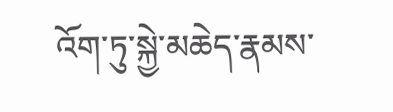འོག་ཏུ་སྐྱེ་མཆེད་རྣམས་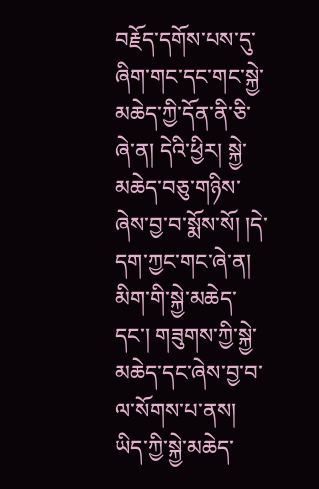བརྗོད་དགོས་པས་དུ་ཞིག་གང་དང་གང་སྐྱེ་མཆེད་ཀྱི་དོན་ནི་ཅི་ཞེ་ན། དེའི་ཕྱིར། སྐྱེ་མཆེད་བཅུ་གཉིས་ཞེས་བྱ་བ་སྨོས་སོ། །དེ་དག་ཀྱང་གང་ཞེ་ན། མིག་གི་སྐྱེ་མཆེད་དང་། གཟུགས་ཀྱི་སྐྱེ་མཆེད་དང་ཞེས་བྱ་བ་ལ་སོགས་པ་ནས། ཡིད་ཀྱི་སྐྱེ་མཆེད་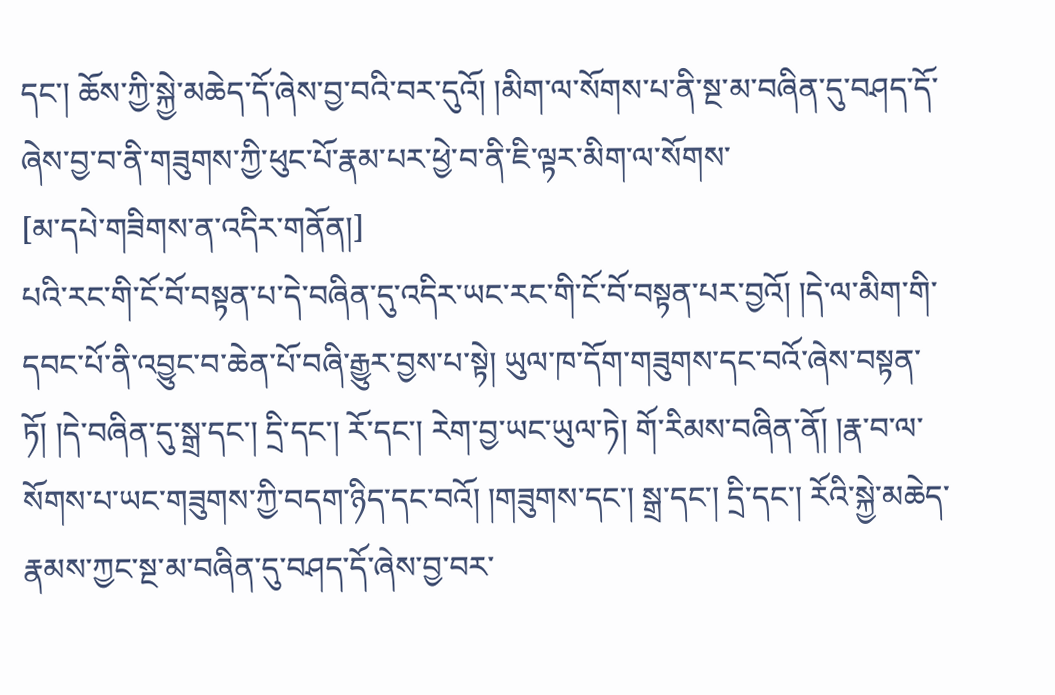དང་། ཆོས་ཀྱི་སྐྱེ་མཆེད་དོ་ཞེས་བྱ་བའི་བར་དུའོ། །མིག་ལ་སོགས་པ་ནི་སྔ་མ་བཞིན་དུ་བཤད་དོ་ཞེས་བྱ་བ་ནི་གཟུགས་ཀྱི་ཕུང་པོ་རྣམ་པར་ཕྱེ་བ་ནི་ཇི་ལྟར་མིག་ལ་སོགས་
[མ་དཔེ་གཟིགས་ན་འདིར་གནོན།]
པའི་རང་གི་ངོ་བོ་བསྟན་པ་དེ་བཞིན་དུ་འདིར་ཡང་རང་གི་ངོ་བོ་བསྟན་པར་བྱའོ། །དེ་ལ་མིག་གི་དབང་པོ་ནི་འབྱུང་བ་ཆེན་པོ་བཞི་རྒྱུར་བྱས་པ་སྟེ། ཡུལ་ཁ་དོག་གཟུགས་དང་བའོ་ཞེས་བསྟན་ཏོ། །དེ་བཞིན་དུ་སྒྲ་དང་། དྲི་དང་། རོ་དང་། རེག་བྱ་ཡང་ཡུལ་ཏེ། གོ་རིམས་བཞིན་ནོ། །རྣ་བ་ལ་སོགས་པ་ཡང་གཟུགས་ཀྱི་བདག་ཉིད་དང་བའོ། །གཟུགས་དང་། སྒྲ་དང་། དྲི་དང་། རོའི་སྐྱེ་མཆེད་རྣམས་ཀྱང་སྔ་མ་བཞིན་དུ་བཤད་དོ་ཞེས་བྱ་བར་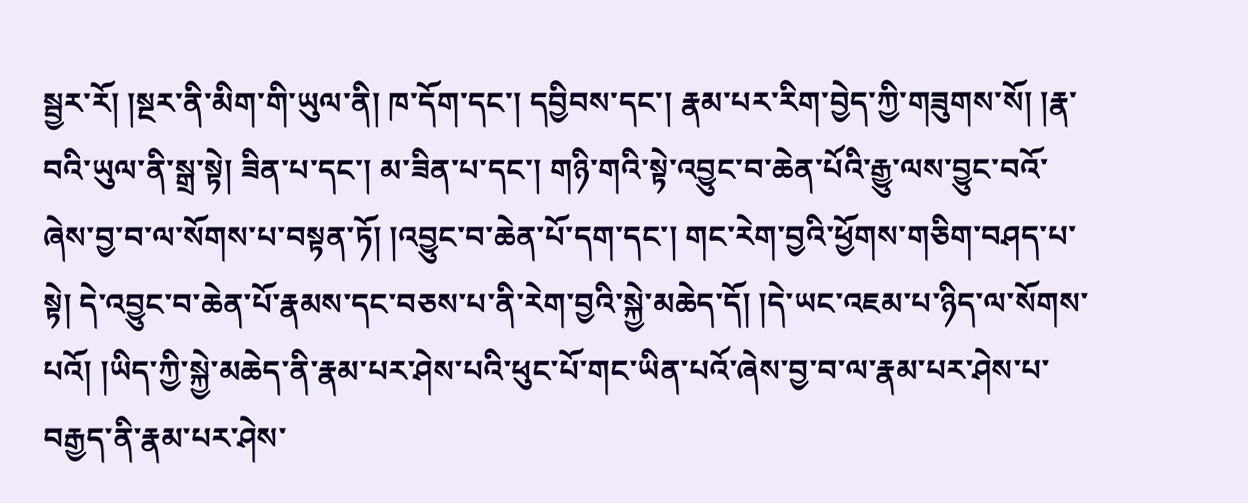སྦྱར་རོ། །སྔར་ནི་མིག་གི་ཡུལ་ནི། ཁ་དོག་དང་། དབྱིབས་དང་། རྣམ་པར་རིག་བྱེད་ཀྱི་གཟུགས་སོ། །རྣ་བའི་ཡུལ་ནི་སྒྲ་སྟེ། ཟིན་པ་དང་། མ་ཟིན་པ་དང་། གཉི་གའི་སྟེ་འབྱུང་བ་ཆེན་པོའི་རྒྱུ་ལས་བྱུང་བའོ་ཞེས་བྱ་བ་ལ་སོགས་པ་བསྟན་ཏོ། །འབྱུང་བ་ཆེན་པོ་དག་དང་། གང་རེག་བྱའི་ཕྱོགས་གཅིག་བཤད་པ་སྟེ། དེ་འབྱུང་བ་ཆེན་པོ་རྣམས་དང་བཅས་པ་ནི་རེག་བྱའི་སྐྱེ་མཆེད་དོ། །དེ་ཡང་འཇམ་པ་ཉིད་ལ་སོགས་པའོ། །ཡིད་ཀྱི་སྐྱེ་མཆེད་ནི་རྣམ་པར་ཤེས་པའི་ཕུང་པོ་གང་ཡིན་པའོ་ཞེས་བྱ་བ་ལ་རྣམ་པར་ཤེས་པ་བརྒྱད་ནི་རྣམ་པར་ཤེས་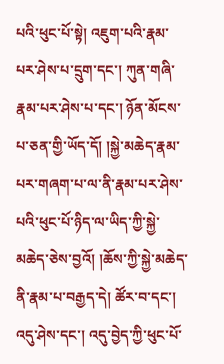པའི་ཕུང་པོ་སྟེ། འཇུག་པའི་རྣམ་པར་ཤེས་པ་དྲུག་དང་། ཀུན་གཞི་རྣམ་པར་ཤེས་པ་དང་། ཉོན་མོངས་པ་ཅན་གྱི་ཡོད་དོ། །སྐྱེ་མཆེད་རྣམ་པར་གཞག་པ་ལ་ནི་རྣམ་པར་ཤེས་པའི་ཕུང་པོ་ཉིད་ལ་ཡིད་ཀྱི་སྐྱེ་མཆེད་ཅེས་བྱའོ། །ཆོས་ཀྱི་སྐྱེ་མཆེད་ནི་རྣམ་པ་བརྒྱད་དེ། ཚོར་བ་དང་། འདུ་ཤེས་དང་། འདུ་བྱེད་ཀྱི་ཕུང་པོ་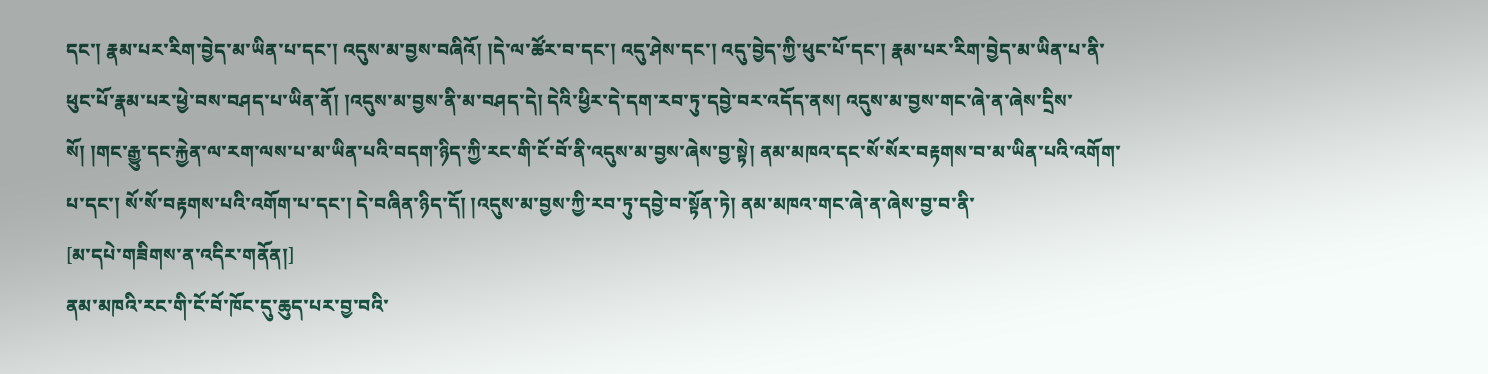དང་། རྣམ་པར་རིག་བྱེད་མ་ཡིན་པ་དང་། འདུས་མ་བྱས་བཞིའོ། །དེ་ལ་ཚོར་བ་དང་། འདུ་ཤེས་དང་། འདུ་བྱེད་ཀྱི་ཕུང་པོ་དང་། རྣམ་པར་རིག་བྱེད་མ་ཡིན་པ་ནི་ཕུང་པོ་རྣམ་པར་ཕྱེ་བས་བཤད་པ་ཡིན་ནོ། །འདུས་མ་བྱས་ནི་མ་བཤད་དེ། དེའི་ཕྱིར་དེ་དག་རབ་ཏུ་དབྱེ་བར་འདོད་ནས། འདུས་མ་བྱས་གང་ཞེ་ན་ཞེས་དྲིས་སོ། །གང་རྒྱུ་དང་རྐྱེན་ལ་རག་ལས་པ་མ་ཡིན་པའི་བདག་ཉིད་ཀྱི་རང་གི་ངོ་བོ་ནི་འདུས་མ་བྱས་ཞེས་བྱ་སྟེ། ནམ་མཁའ་དང་སོ་སོར་བརྟགས་བ་མ་ཡིན་པའི་འགོག་པ་དང་། སོ་སོ་བརྟགས་པའི་འགོག་པ་དང་། དེ་བཞིན་ཉིད་དོ། །འདུས་མ་བྱས་ཀྱི་རབ་ཏུ་དབྱེ་བ་སྟོན་ཏེ། ནམ་མཁའ་གང་ཞེ་ན་ཞེས་བྱ་བ་ནི་
[མ་དཔེ་གཟིགས་ན་འདིར་གནོན།]
ནམ་མཁའི་རང་གི་ངོ་བོ་ཁོང་དུ་ཆུད་པར་བྱ་བའི་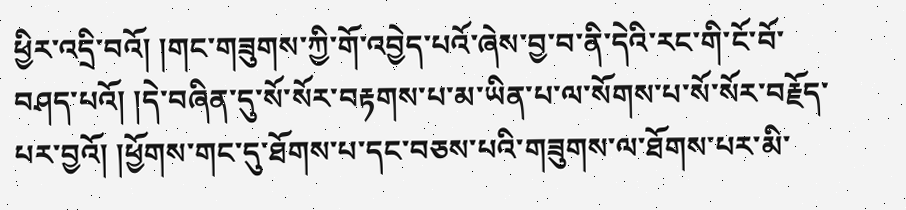ཕྱིར་འདྲི་བའོ། །གང་གཟུགས་ཀྱི་གོ་འབྱེད་པའོ་ཞེས་བྱ་བ་ནི་དེའི་རང་གི་ངོ་བོ་བཤད་པའོ། །དེ་བཞིན་དུ་སོ་སོར་བརྟགས་པ་མ་ཡིན་པ་ལ་སོགས་པ་སོ་སོར་བརྗོད་པར་བྱའོ། །ཕྱོགས་གང་དུ་ཐོགས་པ་དང་བཅས་པའི་གཟུགས་ལ་ཐོགས་པར་མི་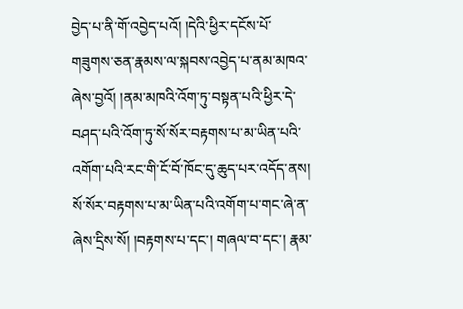བྱེད་པ་ནི་གོ་འབྱེད་པའོ། །དེའི་ཕྱིར་དངོས་པོ་གཟུགས་ཅན་རྣམས་ལ་སྐབས་འབྱེད་པ་ནམ་མཁའ་ཞེས་བྱའོ། །ནམ་མཁའི་འོག་ཏུ་བསྟན་པའི་ཕྱིར་དེ་བཤད་པའི་འོག་ཏུ་སོ་སོར་བརྟགས་པ་མ་ཡིན་པའི་འགོག་པའི་རང་གི་ངོ་བོ་ཁོང་དུ་ཆུད་པར་འདོད་ནས། སོ་སོར་བརྟགས་པ་མ་ཡིན་པའི་འགོག་པ་གང་ཞེ་ན་ཞེས་དྲིས་སོ། །བརྟགས་པ་དང་། གཞལ་བ་དང་། རྣམ་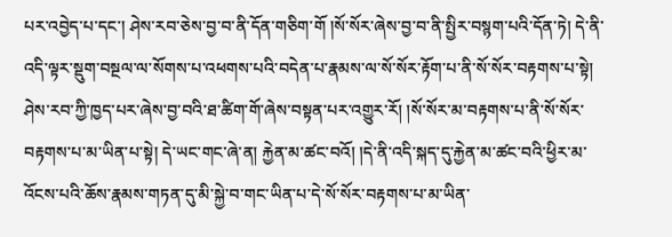པར་འབྱེད་པ་དང་། ཤེས་རབ་ཅེས་བྱ་བ་ནི་དོན་གཅིག་གོ །སོ་སོར་ཞེས་བྱ་བ་ནི་སྤྱིར་བསྙག་པའི་དོན་ཏེ། དེ་ནི་འདི་ལྟར་སྡུག་བསྔལ་ལ་སོགས་པ་འཕགས་པའི་བདེན་པ་རྣམས་ལ་སོ་སོར་རྟོག་པ་ནི་སོ་སོར་བརྟགས་པ་སྟེ། ཤེས་རབ་ཀྱི་ཁྱད་པར་ཞེས་བྱ་བའི་ཐ་ཚིག་གོ་ཞེས་བསྟན་པར་འགྱུར་རོ། །སོ་སོར་མ་བརྟགས་པ་ནི་སོ་སོར་བརྟགས་པ་མ་ཡིན་པ་སྟེ། དེ་ཡང་གང་ཞེ་ན། རྐྱེན་མ་ཚང་བའོ། །དེ་ནི་འདི་སྐད་དུ་རྐྱེན་མ་ཚང་བའི་ཕྱིར་མ་འོངས་པའི་ཆོས་རྣམས་གཏན་དུ་མི་སྐྱེ་བ་གང་ཡིན་པ་དེ་སོ་སོར་བརྟགས་པ་མ་ཡིན་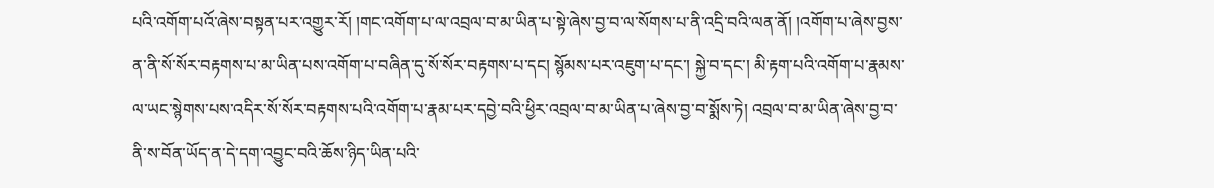པའི་འགོག་པའོ་ཞེས་བསྟན་པར་འགྱུར་རོ། །གང་འགོག་པ་ལ་འབྲལ་བ་མ་ཡིན་པ་སྟེ་ཞེས་བྱ་བ་ལ་སོགས་པ་ནི་འདྲི་བའི་ལན་ནོ། །འགོག་པ་ཞེས་བྱས་ན་ནི་སོ་སོར་བརྟགས་པ་མ་ཡིན་པས་འགོག་པ་བཞིན་དུ་སོ་སོར་བརྟགས་པ་དང། སྙོམས་པར་འཇུག་པ་དང་། སྐྱེ་བ་དང་། མི་རྟག་པའི་འགོག་པ་རྣམས་ལ་ཡང་སྙེགས་པས་འདིར་སོ་སོར་བརྟགས་པའི་འགོག་པ་རྣམ་པར་དབྱེ་བའི་ཕྱིར་འབྲལ་བ་མ་ཡིན་པ་ཞེས་བྱ་བ་སྨོས་ཏེ། འབྲལ་བ་མ་ཡིན་ཞེས་བྱ་བ་ནི་ས་བོན་ཡོད་ན་དེ་དག་འབྱུང་བའི་ཆོས་ཉིད་ཡིན་པའི་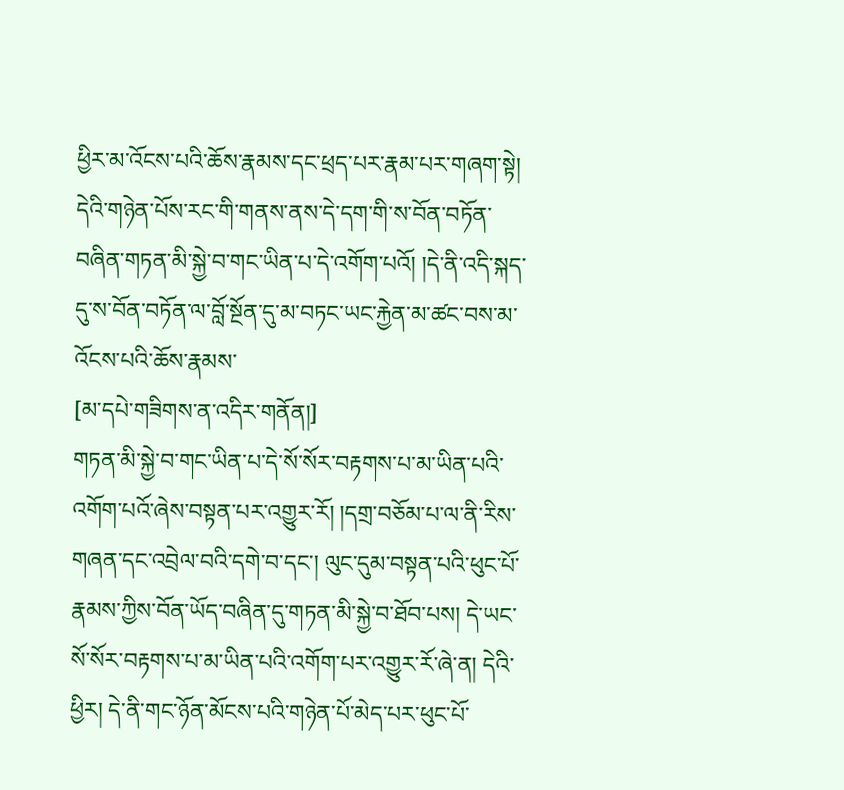ཕྱིར་མ་འོངས་པའི་ཆོས་རྣམས་དང་ཕྲད་པར་རྣམ་པར་གཞག་སྟེ། དེའི་གཉེན་པོས་རང་གི་གནས་ནས་དེ་དག་གི་ས་བོན་བཏོན་བཞིན་གཏན་མི་སྐྱེ་བ་གང་ཡིན་པ་དེ་འགོག་པའོ། །དེ་ནི་འདི་སྐད་དུ་ས་བོན་བཏོན་ལ་བློ་སྔོན་དུ་མ་བཏང་ཡང་རྐྱེན་མ་ཚང་བས་མ་འོངས་པའི་ཆོས་རྣམས་
[མ་དཔེ་གཟིགས་ན་འདིར་གནོན།]
གཏན་མི་སྐྱེ་བ་གང་ཡིན་པ་དེ་སོ་སོར་བརྟགས་པ་མ་ཡིན་པའི་འགོག་པའོ་ཞེས་བསྟན་པར་འགྱུར་རོ། །དགྲ་བཅོམ་པ་ལ་ནི་རིས་གཞན་དང་འབྲེལ་བའི་དགེ་བ་དང་། ལུང་དུམ་བསྟན་པའི་ཕུང་པོ་རྣམས་ཀྱིས་བོན་ཡོད་བཞིན་དུ་གཏན་མི་སྐྱེ་བ་ཐོབ་པས། དེ་ཡང་སོ་སོར་བརྟགས་པ་མ་ཡིན་པའི་འགོག་པར་འགྱུར་རོ་ཞེ་ན། དེའི་ཕྱིར། དེ་ནི་གང་ཉོན་མོངས་པའི་གཉེན་པོ་མེད་པར་ཕུང་པོ་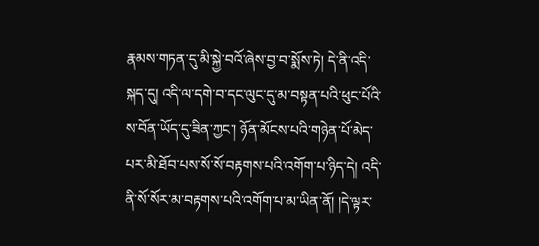རྣམས་གཏན་དུ་མི་སྐྱེ་བའོ་ཞེས་བྱ་བ་སྨོས་ཏེ། དེ་ནི་འདི་སྐད་དུ། འདི་ལ་དགེ་བ་དང་ལུང་དུ་མ་བསྟན་པའི་ཕུང་པོའི་ས་བོན་ཡོད་དུ་ཟིན་ཀྱང་། ཉོན་མོངས་པའི་གཉེན་པོ་མེད་པར་མི་ཐོབ་པས་སོ་སོ་བརྟགས་པའི་འགོག་པ་ཉིད་དེ། འདི་ནི་སོ་སོར་མ་བརྟགས་པའི་འགོག་པ་མ་ཡིན་ནོ། །དེ་ལྟར་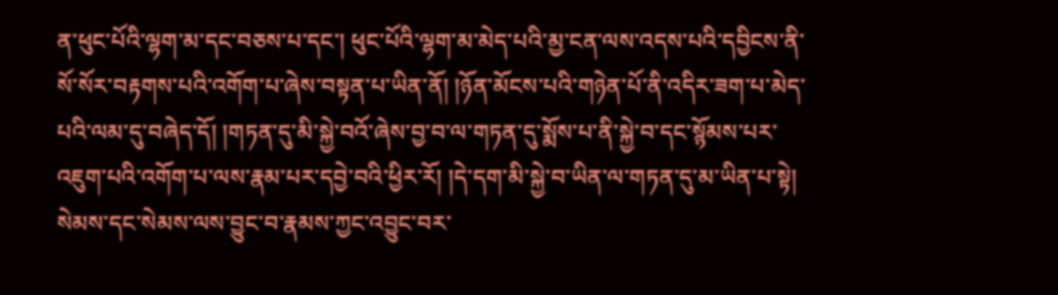ན་ཕུང་པོའི་ལྷག་མ་དང་བཅས་པ་དང་། ཕུང་པོའི་ལྷག་མ་མེད་པའི་མྱ་ངན་ལས་འདས་པའི་དབྱིངས་ནི་སོ་སོར་བརྟགས་པའི་འགོག་པ་ཞེས་བསྟན་པ་ཡིན་ནོ། །ཉོན་མོངས་པའི་གཉེན་པོ་ནི་འདིར་ཟག་པ་མེད་པའི་ལམ་དུ་བཞེད་དོ། །གཏན་དུ་མི་སྐྱེ་བའོ་ཞེས་བྱ་བ་ལ་གཏན་དུ་སྨོས་པ་ནི་སྐྱེ་བ་དང་སྙོམས་པར་འཇུག་པའི་འགོག་པ་ལས་རྣམ་པར་དབྱེ་བའི་ཕྱིར་རོ། །དེ་དག་མི་སྐྱེ་བ་ཡིན་ལ་གཏན་དུ་མ་ཡིན་པ་སྟེ། སེམས་དང་སེམས་ལས་བྱུང་བ་རྣམས་ཀྱང་འབྱུང་བར་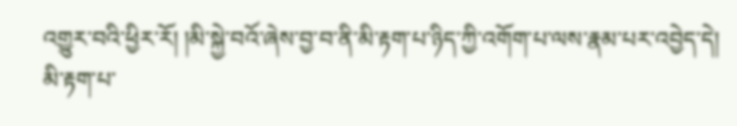འགྱུར་བའི་ཕྱིར་རོ། །མི་སྐྱེ་བའོ་ཞེས་བྱ་བ་ནི་མི་རྟག་པ་ཉིད་ཀྱི་འགོག་པ་ལས་རྣམ་པར་འབྱེད་དེ། མི་རྟག་པ་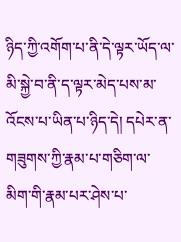ཉིད་ཀྱི་འགོག་པ་ནི་དེ་ལྟར་ཡོད་ལ་མི་སྐྱེ་བ་ནི་ད་ལྟར་མེད་པས་མ་འོངས་པ་ཡིན་པ་ཉིད་དེ། དཔེར་ན་གཟུགས་ཀྱི་རྣམ་པ་གཅིག་ལ་མིག་གི་རྣམ་པར་ཤེས་པ་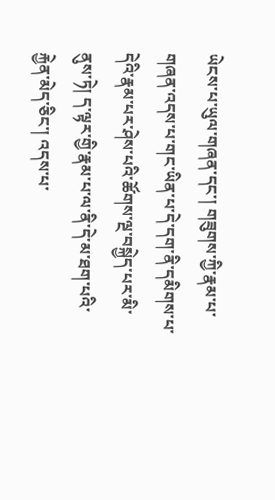ཡེངས་པ་ཡུལ་གཞན་དང་། གཟུགས་ཀྱི་རྣམ་པ་གཞན་འདས་པ་གང་ཡིན་པ་དེ་དག་ནི་དམིགས་པ་དེའི་རྣམ་པར་ཤེས་པའི་ཚོགས་ལྔ་བསྐྱེད་པར་མི་ནུས་ཏེ། ད་ལྟར་གྱི་རྣམ་པ་ལ་ནི་དེ་མ་ཐག་པའི་རྐྱེན་མེད་ཅིང་། འདས་པ་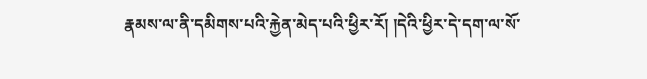རྣམས་ལ་ནི་དམིགས་པའི་རྐྱེན་མེད་པའི་ཕྱིར་རོ། །དེའི་ཕྱིར་དེ་དག་ལ་སོ་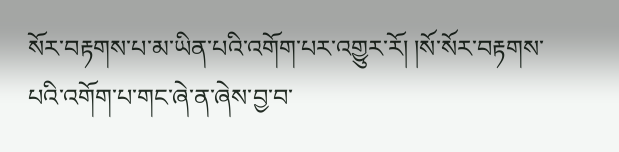སོར་བརྟགས་པ་མ་ཡིན་པའི་འགོག་པར་འགྱུར་རོ། །སོ་སོར་བརྟགས་པའི་འགོག་པ་གང་ཞེ་ན་ཞེས་བྱ་བ་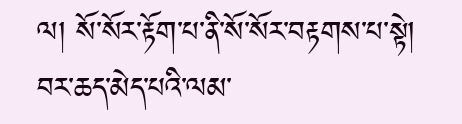ལ། སོ་སོར་རྟོག་པ་ནི་སོ་སོར་བརྟགས་པ་སྟེ། བར་ཆད་མེད་པའི་ལམ་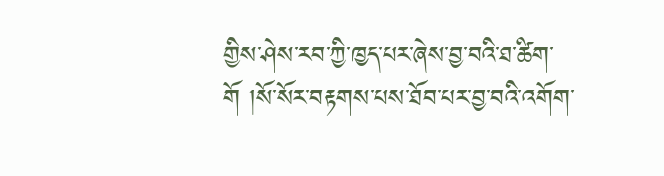གྱིས་ཤེས་རབ་ཀྱི་ཁྱད་པར་ཞེས་བྱ་བའི་ཐ་ཚིག་གོ །སོ་སོར་བརྟགས་པས་ཐོབ་པར་བྱ་བའི་འགོག་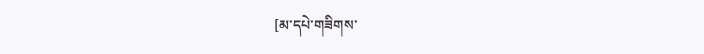[མ་དཔེ་གཟིགས་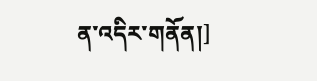ན་འདིར་གནོན།]